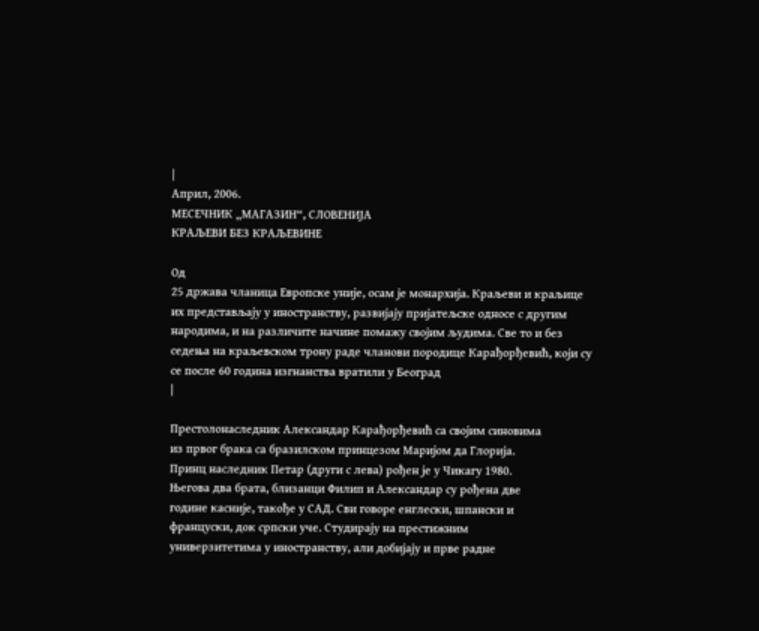|
Април, 2006.
МЕСЕЧНИК „МАГАЗИН“, СЛОВЕНИЈА
КРАЉЕВИ БЕЗ КРАЉЕВИНЕ

Од
25 држава чланица Европске уније, осам је монархија. Краљеви и краљице
их представљају у иностранству, развијају пријатељске односе с другим
народима, и на различите начине помажу својим људима. Све то и без
седења на краљевском трону раде чланови породице Карађорђевић, који су
се после 60 година изгнанства вратили у Београд
|

Престолонаследник Александар Карађорђевић са својим синовима
из првог брака са бразилском принцезом Маријом да Глорија.
Принц наследник Петар (други с лева) рођен је у Чикагу 1980.
Његова два брата, близанци Филип и Александар су рођена две
године касније, такође у САД. Сви говоре енглески, шпански и
француски, док српски уче. Студирају на престижним
универзитетима у иностранству, али добијају и прве радне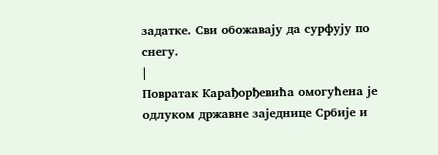задатке. Сви обожавају да сурфују по снегу.
|
Повратак Карађорђевића омогућена је одлуком државне заједнице Србије и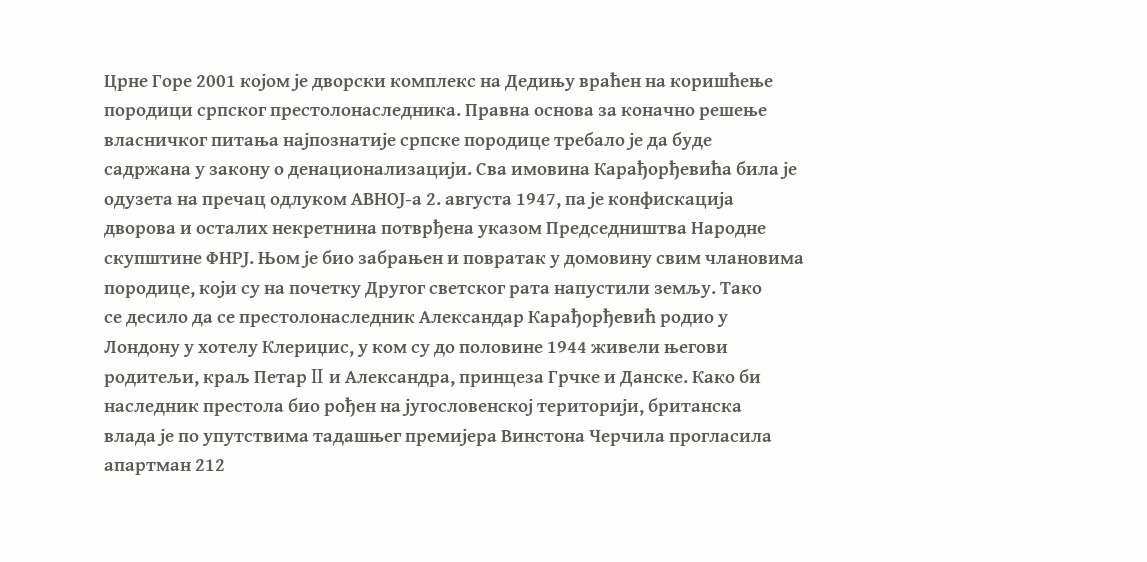Црне Горе 2001 којом је дворски комплекс на Дедињу враћен на коришћење
породици српског престолонаследника. Правна основа за коначно решење
власничког питања најпознатије српске породице требало је да буде
садржана у закону о денационализацији. Сва имовина Карађорђевића била је
одузета на пречац одлуком АВНОЈ-а 2. августа 1947, па је конфискација
дворова и осталих некретнина потврђена указом Председништва Народне
скупштине ФНРЈ. Њом је био забрањен и повратак у домовину свим члановима
породице, који су на почетку Другог светског рата напустили земљу. Тако
се десило да се престолонаследник Александар Карађорђевић родио у
Лондону у хотелу Клериџис, у ком су до половине 1944 живели његови
родитељи, краљ Петар II и Александра, принцеза Грчке и Данске. Како би
наследник престола био рођен на југословенској територији, британска
влада је по упутствима тадашњег премијера Винстона Черчила прогласила
апартман 212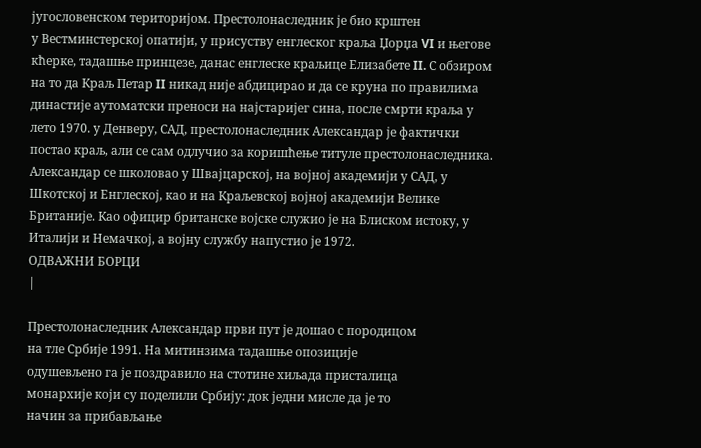југословенском територијом. Престолонаследник је био крштен
у Вестминстерској опатији, у присуству енглеског краља Џорџа VI и његове
кћерке, тадашње принцезе, данас енглеске краљице Елизабете II. С обзиром
на то да Краљ Петар II никад није абдицирао и да се круна по правилима
династије аутоматски преноси на најстаријег сина, после смрти краља у
лето 1970. у Денверу, САД, престолонаследник Александар је фактички
постао краљ, али се сам одлучио за коришћење титуле престолонаследника.
Александар се школовао у Швајцарској, на војној академији у САД, у
Шкотској и Енглеској, као и на Краљевској војној академији Велике
Британије. Као официр британске војске служио је на Блиском истоку, у
Италији и Немачкој, а војну службу напустио је 1972.
ОДВАЖНИ БОРЦИ
|

Престолонаследник Александар први пут је дошао с породицом
на тле Србије 1991. На митинзима тадашње опозиције
одушевљено га је поздравило на стотине хиљада присталица
монархије који су поделили Србију: док једни мисле да је то
начин за прибављање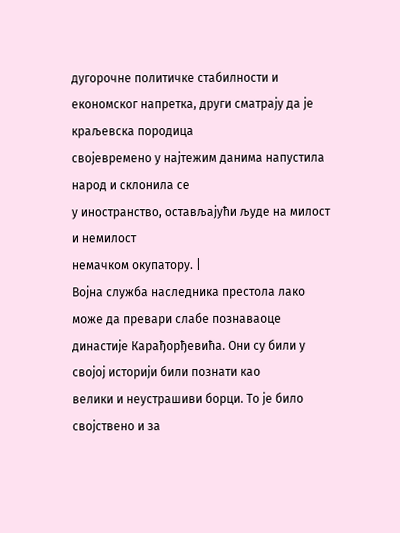дугорочне политичке стабилности и
економског напретка, други сматрају да је краљевска породица
својевремено у најтежим данима напустила народ и склонила се
у иностранство, остављајући људе на милост и немилост
немачком окупатору. |
Војна служба наследника престола лако може да превари слабе познаваоце
династије Карађорђевића. Они су били у својој историји били познати као
велики и неустрашиви борци. То је било својствено и за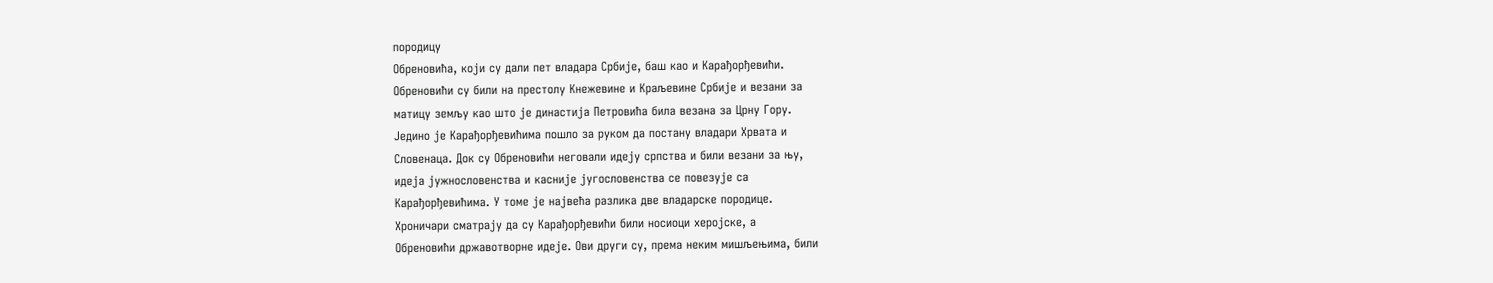породицу
Обреновића, који су дали пет владара Србије, баш као и Карађорђевићи.
Обреновићи су били на престолу Кнежевине и Краљевине Србије и везани за
матицу земљу као што је династија Петровића била везана за Црну Гору.
Једино је Карађорђевићима пошло за руком да постану владари Хрвата и
Словенаца. Док су Обреновићи неговали идеју српства и били везани за њу,
идеја јужнословенства и касније југословенства се повезује са
Карађорђевићима. У томе је највећа разлика две владарске породице.
Хроничари сматрају да су Карађорђевићи били носиоци херојске, а
Обреновићи државотворне идеје. Ови други су, према неким мишљењима, били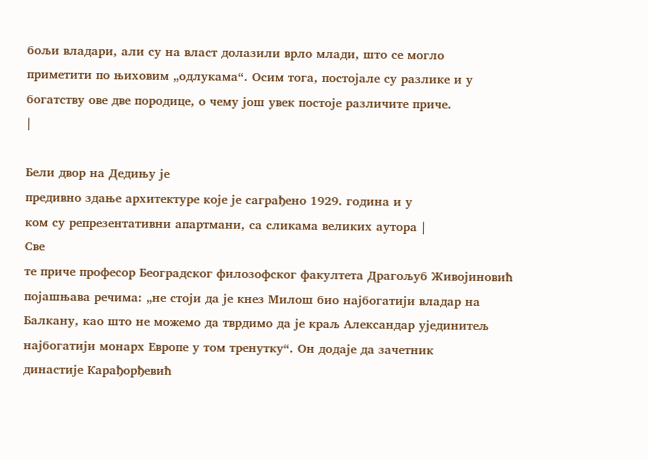бољи владари, али су на власт долазили врло млади, што се могло
приметити по њиховим „одлукама“. Осим тога, постојале су разлике и у
богатству ове две породице, о чему још увек постоје различите приче.
|

Бели двор на Дедињу је
предивно здање архитектуре које је саграђено 1929. година и у
ком су репрезентативни апартмани, са сликама великих аутора |
Све
те приче професор Београдског филозофског факултета Драгољуб Живојиновић
појашњава речима: „не стоји да је кнез Милош био најбогатији владар на
Балкану, као што не можемо да тврдимо да је краљ Александар ујединитељ
најбогатији монарх Европе у том тренутку“. Он додаје да зачетник
династије Карађорђевић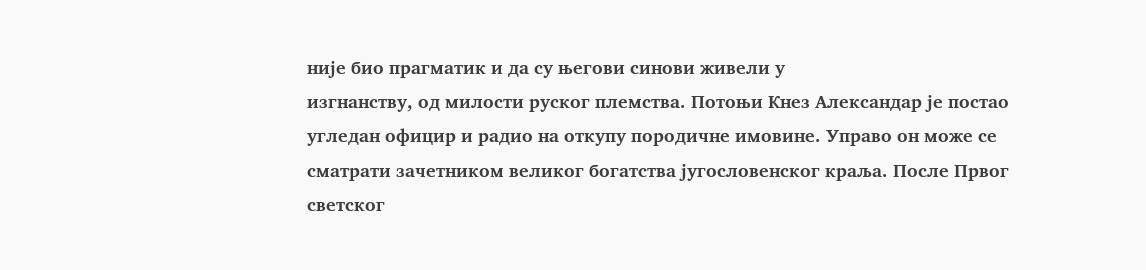није био прагматик и да су његови синови живели у
изгнанству, од милости руског племства. Потоњи Кнез Александар је постао
угледан официр и радио на откупу породичне имовине. Управо он може се
сматрати зачетником великог богатства југословенског краља. После Првог
светског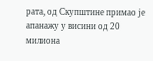рата, од Скупштине примао је апанажу у висини од 20 милиона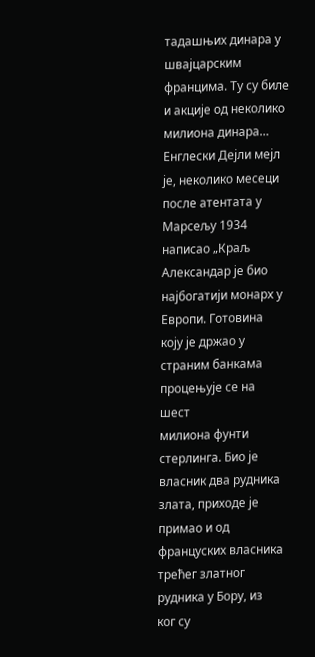тадашњих динара у швајцарским францима. Ту су биле и акције од неколико
милиона динара… Енглески Дејли мејл је, неколико месеци после атентата у
Марсељу 1934 написао „Краљ Александар је био најбогатији монарх у
Европи. Готовина коју је држао у страним банкама процењује се на шест
милиона фунти стерлинга. Био је власник два рудника злата, приходе је
примао и од француских власника трећег златног рудника у Бору, из ког су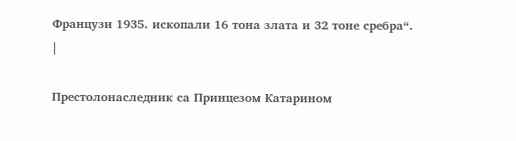Французи 1935. ископали 16 тона злата и 32 тоне сребра“.
|

Престолонаследник са Принцезом Катарином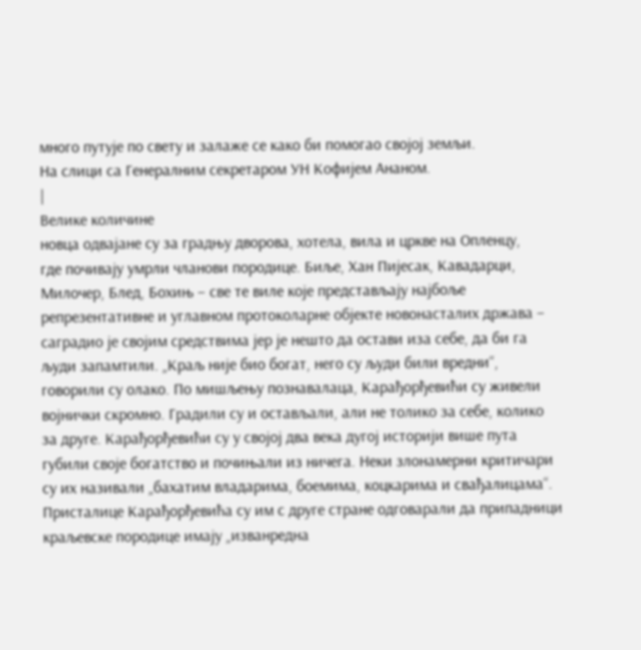много путује по свету и залаже се како би помогао својој земљи.
На слици са Генералним секретаром УН Кофијем Ананом.
|
Велике количине
новца одвајане су за градњу дворова, хотела, вила и цркве на Опленцу,
где почивају умрли чланови породице. Биље, Хан Пијесак, Кавадарци,
Милочер, Блед, Бохињ – све те виле које представљају најбоље
репрезентативне и углавном протоколарне објекте новонасталих држава –
саградио је својим средствима јер је нешто да остави иза себе, да би га
људи запамтили. „Краљ није био богат, него су људи били вредни“,
говорили су олако. По мишљењу познавалаца, Карађорђевићи су живели
војнички скромно. Градили су и остављали, али не толико за себе, колико
за друге. Карађорђевићи су у својој два века дугој историји више пута
губили своје богатство и почињали из ничега. Неки злонамерни критичари
су их називали „бахатим владарима, боемима, коцкарима и свађалицама“.
Присталице Карађорђевића су им с друге стране одговарали да припадници
краљевске породице имају „изванредна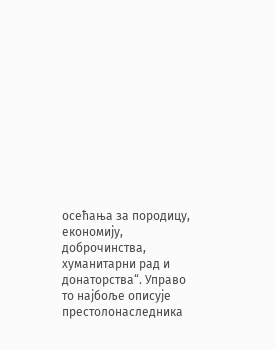осећања за породицу, економију,
доброчинства, хуманитарни рад и донаторства“. Управо то најбоље описује
престолонаследника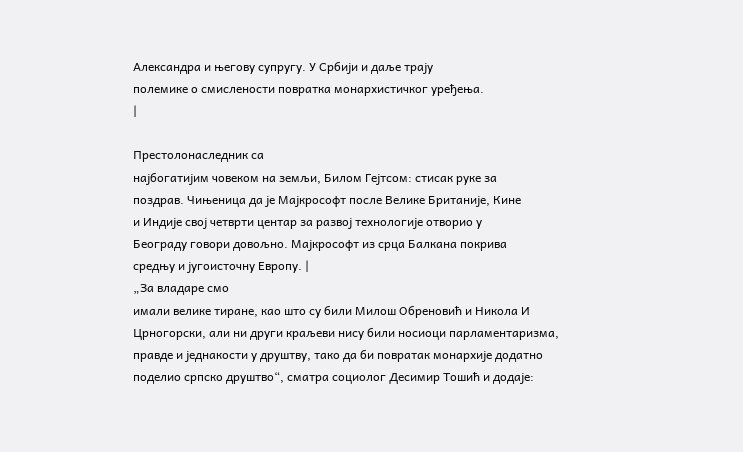Александра и његову супругу. У Србији и даље трају
полемике о смислености повратка монархистичког уређења.
|

Престолонаследник са
најбогатијим човеком на земљи, Билом Гејтсом: стисак руке за
поздрав. Чињеница да је Мајкрософт после Велике Британије, Кине
и Индије свој четврти центар за развој технологије отворио у
Београду говори довољно. Мајкрософт из срца Балкана покрива
средњу и југоисточну Европу. |
„За владаре смо
имали велике тиране, као што су били Милош Обреновић и Никола И
Црногорски, али ни други краљеви нису били носиоци парламентаризма,
правде и једнакости у друштву, тако да би повратак монархије додатно
поделио српско друштво“, сматра социолог Десимир Тошић и додаје: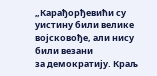„Карађорђевићи су уистину били велике војсковође, али нису били везани
за демократију. Краљ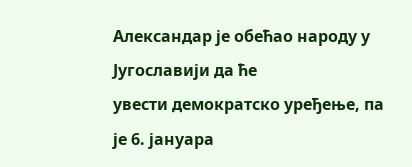Александар је обећао народу у Југославији да ће
увести демократско уређење, па је 6. јануара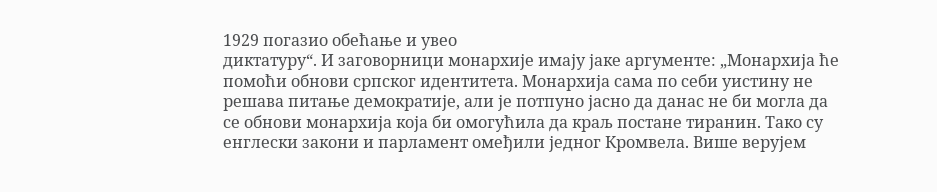1929 погазио обећање и увео
диктатуру“. И заговорници монархије имају јаке аргументе: „Монархија ће
помоћи обнови српског идентитета. Монархија сама по себи уистину не
решава питање демократије, али је потпуно јасно да данас не би могла да
се обнови монархија која би омогућила да краљ постане тиранин. Тако су
енглески закони и парламент омеђили једног Кромвела. Више верујем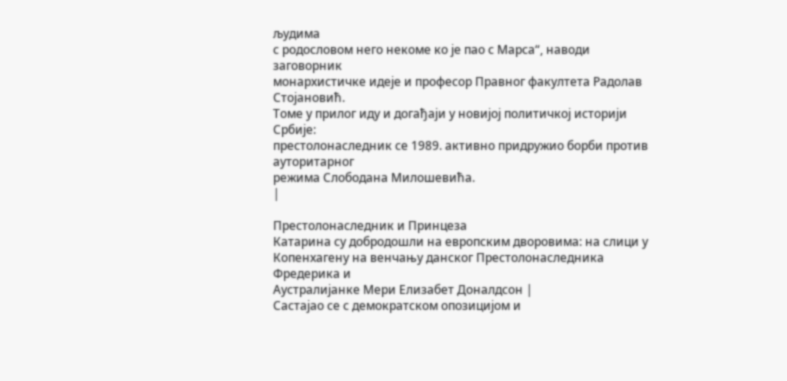људима
с родословом него некоме ко је пао с Марса“, наводи заговорник
монархистичке идеје и професор Правног факултета Радолав Стојановић.
Томе у прилог иду и догађаји у новијој политичкој историји Србије:
престолонаследник се 1989. активно придружио борби против ауторитарног
режима Слободана Милошевића.
|

Престолонаследник и Принцеза
Катарина су добродошли на европским дворовима: на слици у
Копенхагену на венчању данског Престолонаследника Фредерика и
Аустралијанке Мери Елизабет Доналдсон |
Састајао се с демократском опозицијом и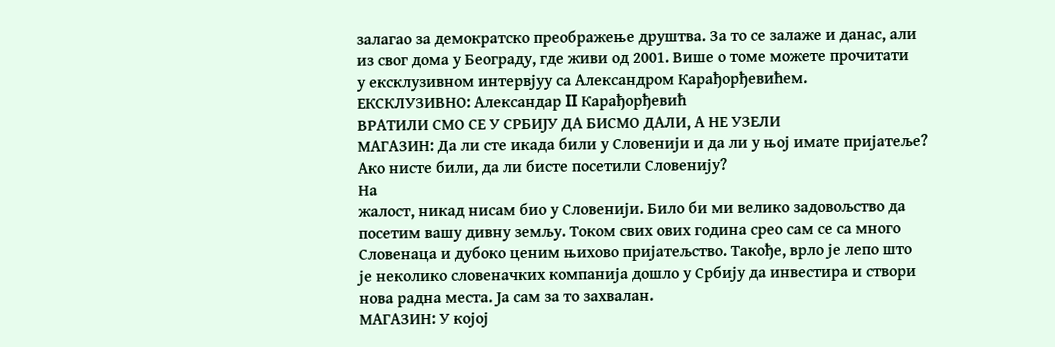залагао за демократско преображење друштва. За то се залаже и данас, али
из свог дома у Београду, где живи од 2001. Више о томе можете прочитати
у ексклузивном интервјуу са Александром Карађорђевићем.
ЕКСКЛУЗИВНО: Александар II Карађорђевић
ВРАТИЛИ СМО СЕ У СРБИЈУ ДА БИСМО ДАЛИ, А НЕ УЗЕЛИ
МАГАЗИН: Да ли сте икада били у Словенији и да ли у њој имате пријатеље?
Ако нисте били, да ли бисте посетили Словенију?
На
жалост, никад нисам био у Словенији. Било би ми велико задовољство да
посетим вашу дивну земљу. Током свих ових година срео сам се са много
Словенаца и дубоко ценим њихово пријатељство. Такође, врло је лепо што
је неколико словеначких компанија дошло у Србију да инвестира и створи
нова радна места. Ја сам за то захвалан.
МАГАЗИН: У којој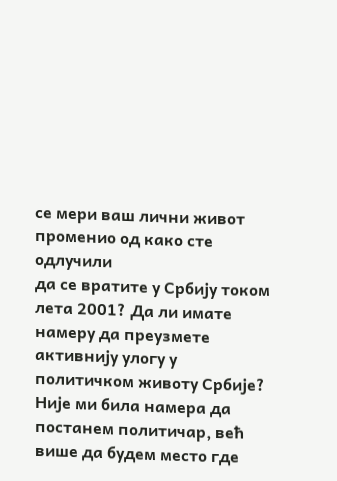се мери ваш лични живот променио од како сте одлучили
да се вратите у Србију током лета 2001? Да ли имате намеру да преузмете
активнију улогу у политичком животу Србије?
Није ми била намера да постанем политичар, већ више да будем место где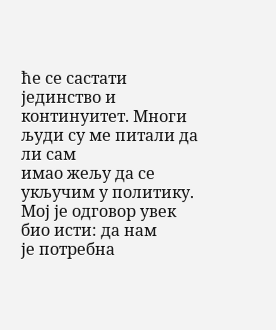ће се састати јединство и континуитет. Многи људи су ме питали да ли сам
имао жељу да се укључим у политику. Мој је одговор увек био исти: да нам
је потребна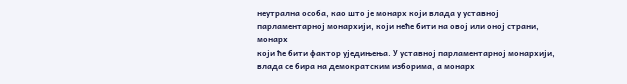неутрална особа, као што је монарх који влада у уставној
парламентарној монархији, који неће бити на овој или оној страни, монарх
који ће бити фактор уједињења. У уставној парламентарној монархији,
влада се бира на демократским изборима, а монарх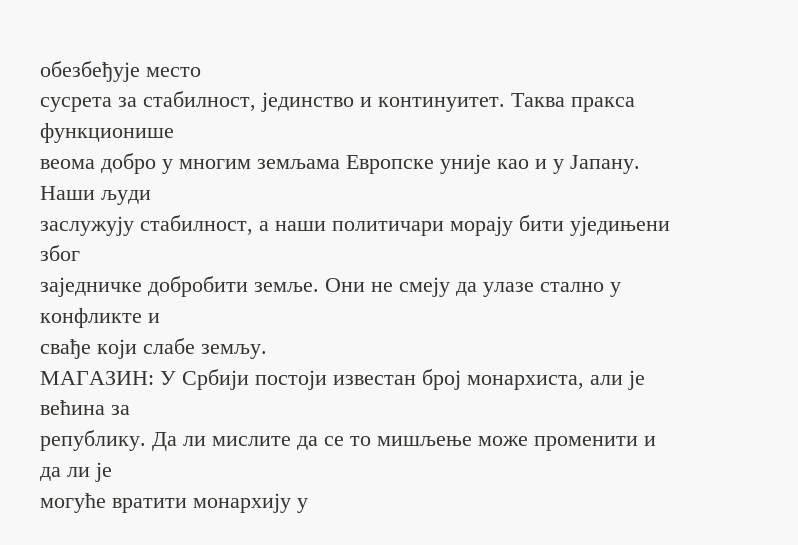обезбеђује место
сусрета за стабилност, јединство и континуитет. Таква пракса функционише
веома добро у многим земљама Европске уније као и у Јапану. Наши људи
заслужују стабилност, а наши политичари морају бити уједињени због
заједничке добробити земље. Они не смеју да улазе стално у конфликте и
свађе који слабе земљу.
МАГАЗИН: У Србији постоји известан број монархиста, али је већина за
републику. Да ли мислите да се то мишљење може променити и да ли је
могуће вратити монархију у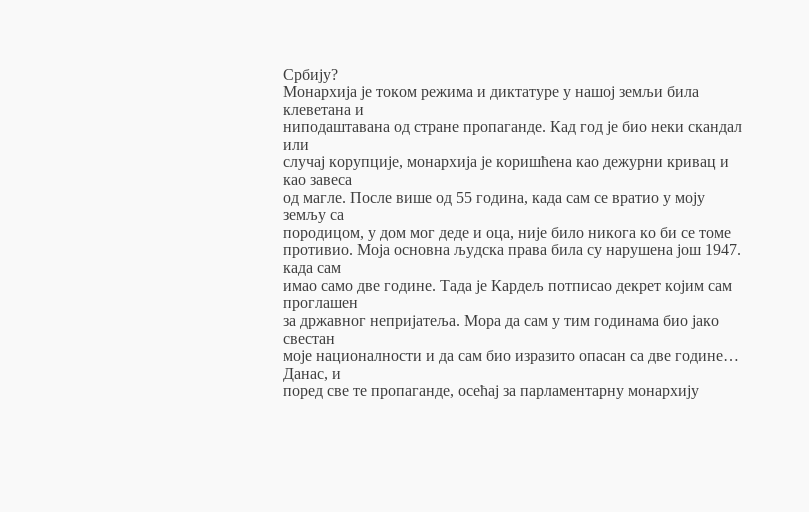Србију?
Монархија је током режима и диктатуре у нашој земљи била клеветана и
ниподаштавана од стране пропаганде. Кад год је био неки скандал или
случај корупције, монархија је коришћена као дежурни кривац и као завеса
од магле. После више од 55 година, када сам се вратио у моју земљу са
породицом, у дом мог деде и оца, није било никога ко би се томе
противио. Моја основна људска права била су нарушена још 1947. када сам
имао само две године. Тада је Кардељ потписао декрет којим сам проглашен
за државног непријатеља. Мора да сам у тим годинама био јако свестан
моје националности и да сам био изразито опасан са две године… Данас, и
поред све те пропаганде, осећај за парламентарну монархију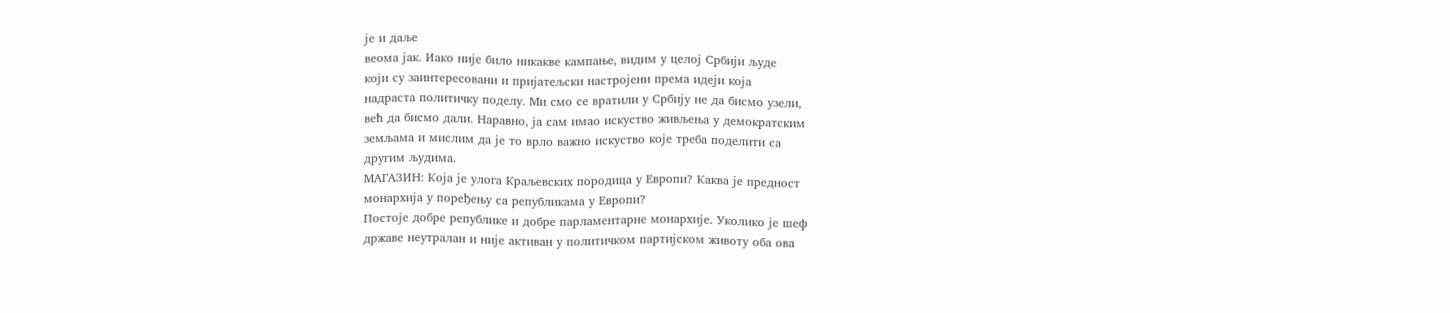је и даље
веома јак. Иако није било никакве кампање, видим у целој Србији људе
који су заинтересовани и пријатељски настројени према идеји која
надраста политичку поделу. Ми смо се вратили у Србију не да бисмо узели,
већ да бисмо дали. Наравно, ја сам имао искуство живљења у демократским
земљама и мислим да је то врло важно искуство које треба поделити са
другим људима.
МАГАЗИН: Која је улога Краљевских породица у Европи? Каква је предност
монархија у поређењу са републикама у Европи?
Постоје добре републике и добре парламентарне монархије. Уколико је шеф
државе неутралан и није активан у политичком партијском животу оба ова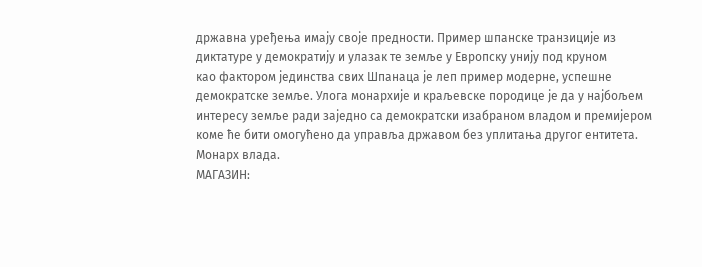државна уређења имају своје предности. Пример шпанске транзиције из
диктатуре у демократију и улазак те земље у Европску унију под круном
као фактором јединства свих Шпанаца је леп пример модерне, успешне
демократске земље. Улога монархије и краљевске породице је да у најбољем
интересу земље ради заједно са демократски изабраном владом и премијером
коме ће бити омогућено да управља државом без уплитања другог ентитета.
Монарх влада.
МАГАЗИН: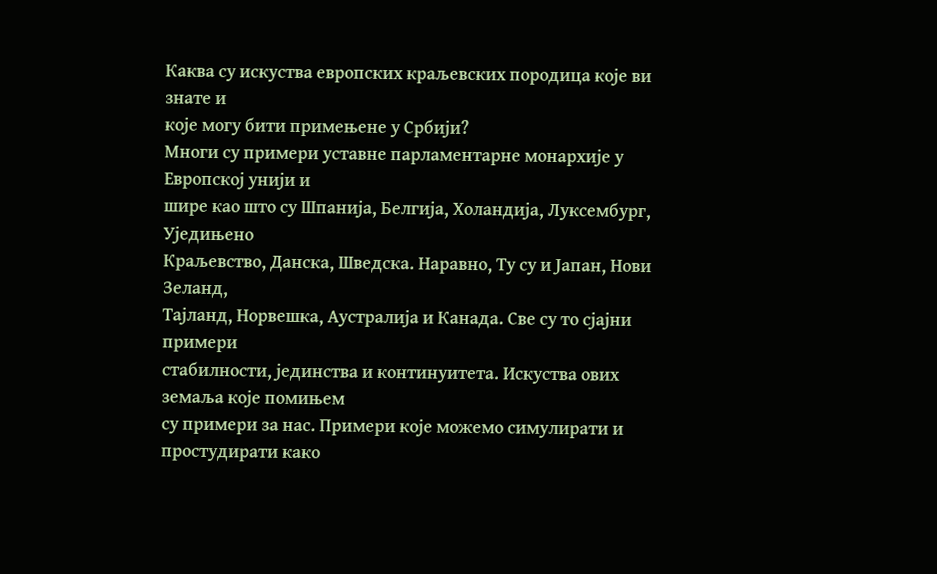Каква су искуства европских краљевских породица које ви знате и
које могу бити примењене у Србији?
Многи су примери уставне парламентарне монархије у Европској унији и
шире као што су Шпанија, Белгија, Холандија, Луксембург, Уједињено
Краљевство, Данска, Шведска. Наравно, Ту су и Јапан, Нови Зеланд,
Тајланд, Норвешка, Аустралија и Канада. Све су то сјајни примери
стабилности, јединства и континуитета. Искуства ових земаља које помињем
су примери за нас. Примери које можемо симулирати и простудирати како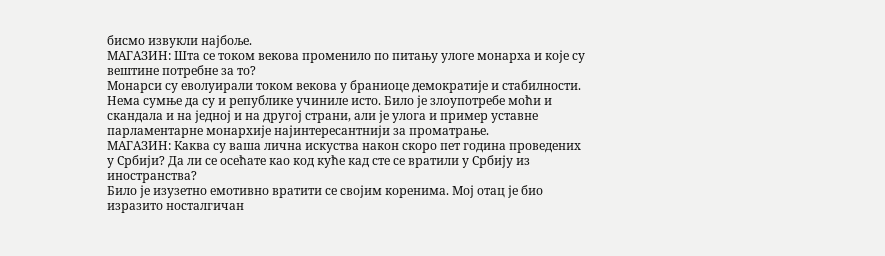бисмо извукли најбоље.
МАГАЗИН: Шта се током векова променило по питању улоге монарха и које су
вештине потребне за то?
Монарси су еволуирали током векова у браниоце демократије и стабилности.
Нема сумње да су и републике учиниле исто. Било је злоупотребе моћи и
скандала и на једној и на другој страни, али је улога и пример уставне
парламентарне монархије најинтересантнији за проматрање.
МАГАЗИН: Каква су ваша лична искуства након скоро пет година проведених
у Србији? Да ли се осећате као код куће кад сте се вратили у Србију из
иностранства?
Било је изузетно емотивно вратити се својим коренима. Мој отац је био
изразито носталгичан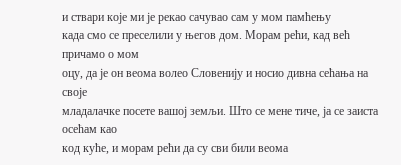и ствари које ми је рекао сачувао сам у мом памћењу
када смо се преселили у његов дом. Морам рећи, кад већ причамо о мом
оцу, да је он веома волео Словенију и носио дивна сећања на своје
младалачке посете вашој земљи. Што се мене тиче, ја се заиста осећам као
код куће, и морам рећи да су сви били веома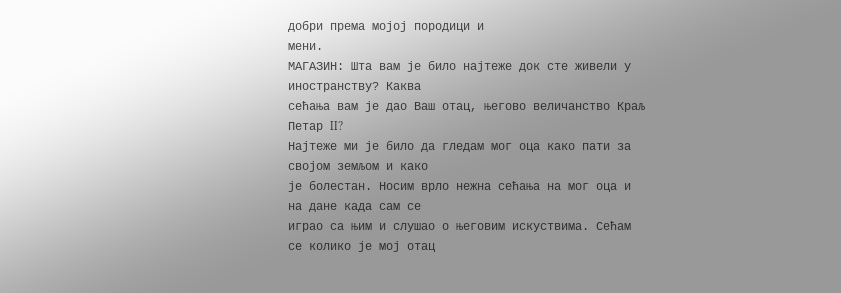добри према мојој породици и
мени.
МАГАЗИН: Шта вам је било најтеже док сте живели у иностранству? Каква
сећања вам је дао Ваш отац, његово величанство Краљ Петар II?
Најтеже ми је било да гледам мог оца како пати за својом земљом и како
је болестан. Носим врло нежна сећања на мог оца и на дане када сам се
играо са њим и слушао о његовим искуствима. Сећам се колико је мој отац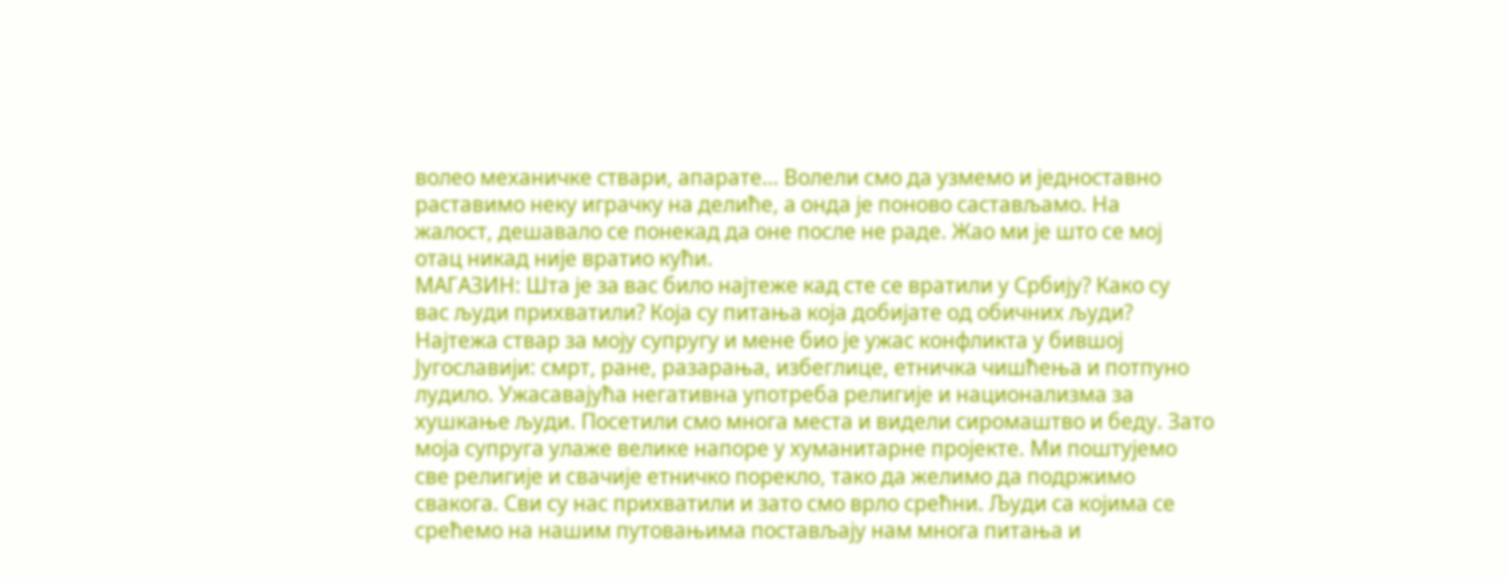волео механичке ствари, апарате… Волели смо да узмемо и једноставно
раставимо неку играчку на делиће, а онда је поново састављамо. На
жалост, дешавало се понекад да оне после не раде. Жао ми је што се мој
отац никад није вратио кући.
МАГАЗИН: Шта је за вас било најтеже кад сте се вратили у Србију? Како су
вас људи прихватили? Која су питања која добијате од обичних људи?
Најтежа ствар за моју супругу и мене био је ужас конфликта у бившој
Југославији: смрт, ране, разарања, избеглице, етничка чишћења и потпуно
лудило. Ужасавајућа негативна употреба религије и национализма за
хушкање људи. Посетили смо многа места и видели сиромаштво и беду. Зато
моја супруга улаже велике напоре у хуманитарне пројекте. Ми поштујемо
све религије и свачије етничко порекло, тако да желимо да подржимо
свакога. Сви су нас прихватили и зато смо врло срећни. Људи са којима се
срећемо на нашим путовањима постављају нам многа питања и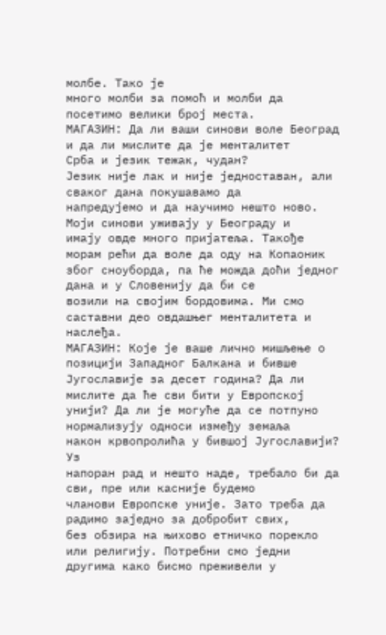молбе. Тако је
много молби за помоћ и молби да посетимо велики број места.
МАГАЗИН: Да ли ваши синови воле Београд и да ли мислите да је менталитет
Срба и језик тежак, чудан?
Језик није лак и није једноставан, али сваког дана покушавамо да
напредујемо и да научимо нешто ново. Моји синови уживају у Београду и
имају овде много пријатеља. Такође морам рећи да воле да оду на Копаоник
због сноуборда, па ће можда доћи једног дана и у Словенију да би се
возили на својим бордовима. Ми смо саставни део овдашњег менталитета и
наслеђа.
МАГАЗИН: Које је ваше лично мишљење о позицији Западног Балкана и бивше
Југославије за десет година? Да ли мислите да ће сви бити у Европској
унији? Да ли је могуће да се потпуно нормализују односи између земаља
након крвопролића у бившој Југославији?
Уз
напоран рад и нешто наде, требало би да сви, пре или касније будемо
чланови Европске уније. Зато треба да радимо заједно за добробит свих,
без обзира на њихово етничко порекло или религију. Потребни смо једни
другима како бисмо преживели у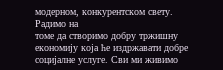модерном, конкурентском свету. Радимо на
томе да створимо добру тржишну економију која ће издржавати добре
социјалне услуге. Сви ми живимо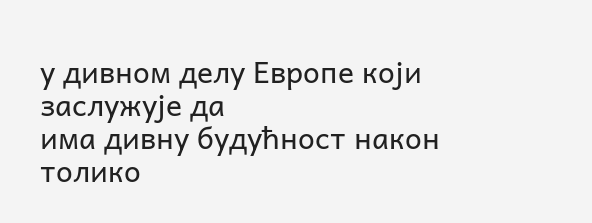у дивном делу Европе који заслужује да
има дивну будућност након толико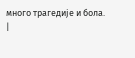много трагедије и бола.
|